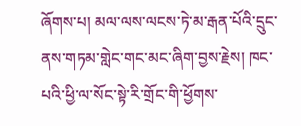ཞོགས་པ། མལ་ལས་ལངས་ཏེ་མ་རྒན་པོའི་དྲུང་ནས་གཏམ་གླེང་གང་མང་ཞིག་བྱས་རྗེས། ཁང་པའི་ཕྱི་ལ་སོང་སྟེ་རི་གྲོང་གི་ཕྱོགས་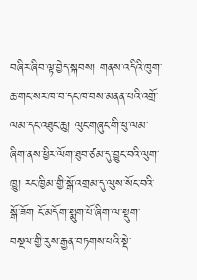བཞིར་ཞིབ་ལྟ་བྱེད་སྐབས། གནས་འདིའི་ཁུག་ཆ་གང་སར་ཁ་བ་དང་ཁ་བས་མནན་པའི་འགྲོ་ལམ་དང་འཐུང་ཆུ། ལུང་གཞུང་གི་ཕུ་ལམ་ཞིག་ནས་ཕྱིར་ལོག་ཐུབ་ཙམ་དུ་བྱུང་བའི་ལུག་ཁྱུ། རང་ཁྱིམ་གྱི་སྒོ་འགྲམ་དུ་ལུས་སོང་བའི་སྒོ་ཟོག ངོ་མདོག་སྨུག་པོ་ཞིག་ལ་སྡུག་བསྔལ་གྱི་རུས་རྒྱན་བཏགས་པའི་སྡེ་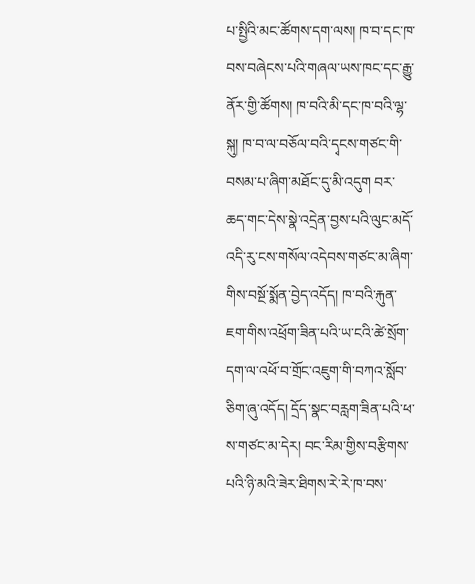པ་སྤྱིའི་མང་ཚོགས་དག་ལས། ཁ་བ་དང་ཁ་བས་བཞེངས་པའི་གཞལ་ཡས་ཁང་དང་རྒྱུ་ནོར་གྱི་ཚོགས། ཁ་བའི་མི་དང་ཁ་བའི་ལྷ་སྐུ། ཁ་བ་ལ་བཅོལ་བའི་དྭངས་གཙང་གི་བསམ་པ་ཞིག་མཐོང་དུ་མི་འདུག བར་ཆད་གང་དེས་སྣེ་འདྲེན་བྱས་པའི་ལུང་མདོ་འདི་རུ་ངས་གསོལ་འདེབས་གཙང་མ་ཞིག་གིས་བསྔོ་སྨོན་བྱེད་འདོད། ཁ་བའི་རྐུན་ཇག་གིས་འཕྲོག་ཟིན་པའི་ཡ་ངའི་ཚེ་སྲོག་དག་ལ་འཕོ་བ་གྲོང་འཇུག་གི་བཀའ་སློབ་ཅིག་ཞུ་འདོད། དྲོད་སྣང་བརླག་ཟིན་པའི་ཕ་ས་གཙང་མ་དེར། བང་རིམ་གྱིས་བརྩིགས་པའི་ཉི་མའི་ཟེར་ཐིགས་རེ་རེ་ཁ་བས་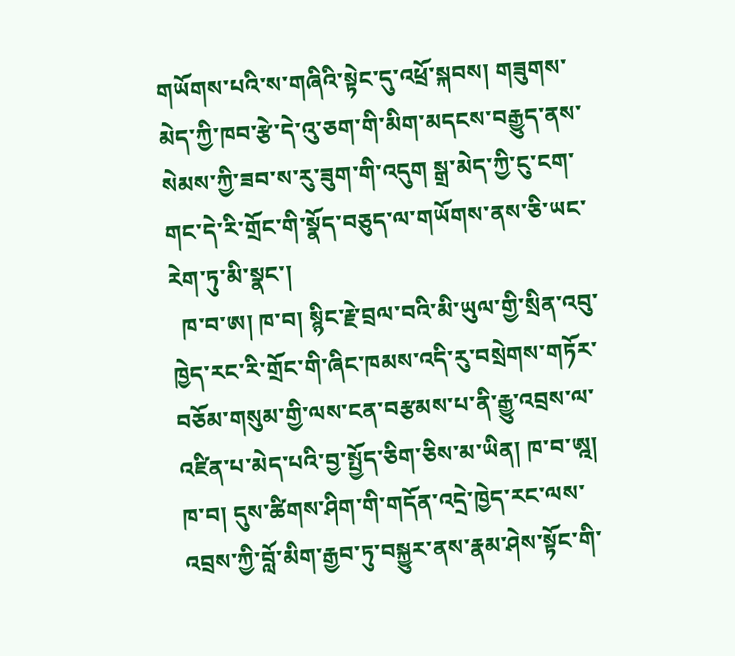གཡོགས་པའི་ས་གཞིའི་སྟེང་དུ་འཕྲོ་སྐབས། གཟུགས་མེད་ཀྱི་ཁབ་རྩེ་དེ་འུ་ཅག་གི་མིག་མདངས་བརྒྱུད་ནས་སེམས་ཀྱི་ཟབ་ས་རུ་ཟུག་གི་འདུག སྒྲ་མེད་ཀྱི་ངུ་ངག་གང་དེ་རི་གྲོང་གི་སྣོད་བཅུད་ལ་གཡོགས་ནས་ཅི་ཡང་རེག་ཏུ་མི་སྣང་།
  ཁ་བ་ཨ། ཁ་བ། སྙིང་རྗེ་བྲལ་བའི་མི་ཡུལ་གྱི་སྲིན་འབུ་ཁྱེད་རང་རི་གྲོང་གི་ཞིང་ཁམས་འདི་རུ་བསྲེགས་གཏོར་བཅོམ་གསུམ་གྱི་ལས་ངན་བརྩམས་པ་ནི་རྒྱུ་འབྲས་ལ་འཛིན་པ་མེད་པའི་བྱ་སྤྱོད་ཅིག་ཅིས་མ་ཡིན། ཁ་བ་ཨྰ། ཁ་བ། དུས་ཚིགས་ཤིག་གི་གདོན་འདྲེ་ཁྱེད་རང་ལས་འབྲས་ཀྱི་བློ་མིག་རྒྱབ་ཏུ་བསྐྱུར་ནས་རྣམ་ཤེས་སྟོང་གི་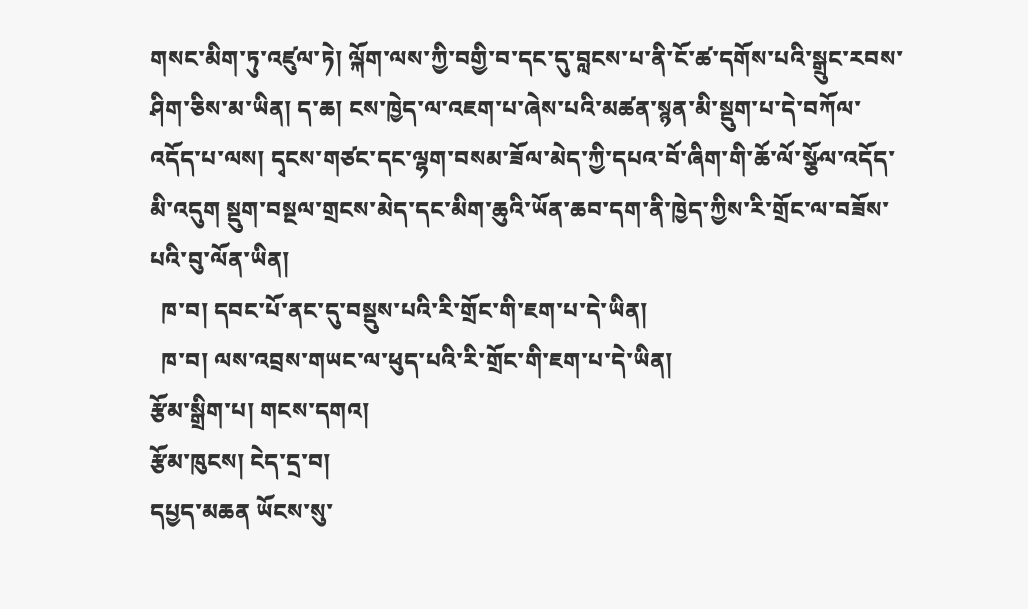གསང་མིག་ཏུ་འཛུལ་ཏེ། ལྐོག་ལས་ཀྱི་བགྱི་བ་དང་དུ་བླངས་པ་ནི་ངོ་ཚ་དགོས་པའི་སྒྲུང་རབས་ཤིག་ཅིས་མ་ཡིན། ད་ཆ། ངས་ཁྱེད་ལ་འཇག་པ་ཞེས་པའི་མཚན་སྙན་མི་སྡུག་པ་དེ་བཀོལ་འདོད་པ་ལས། དྭངས་གཙང་དང་ལྷག་བསམ་ཟོལ་མེད་ཀྱི་དཔའ་བོ་ཞིག་གི་ཆོ་ལོ་སྩོལ་འདོད་མི་འདུག སྡུག་བསྔལ་གྲངས་མེད་དང་མིག་ཆུའི་ཡོན་ཆབ་དག་ནི་ཁྱེད་ཀྱིས་རི་གྲོང་ལ་བཟོས་པའི་བུ་ལོན་ཡིན།
  ཁ་བ། དབང་པོ་ནང་དུ་བསྡུས་པའི་རི་གྲོང་གི་ཇག་པ་དེ་ཡིན།
  ཁ་བ། ལས་འབྲས་གཡང་ལ་ཕུད་པའི་རི་གྲོང་གི་ཇག་པ་དེ་ཡིན།
རྩོམ་སྒྲིག་པ། གངས་དགའ།
རྩོམ་ཁུངས། ངེད་དྲ་བ།
དཔྱད་མཆན ཡོངས་སུ་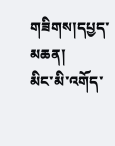གཟིགས།དཔྱད་མཆན།
མིང་མི་འགོད་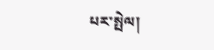པར་སྤེལ།